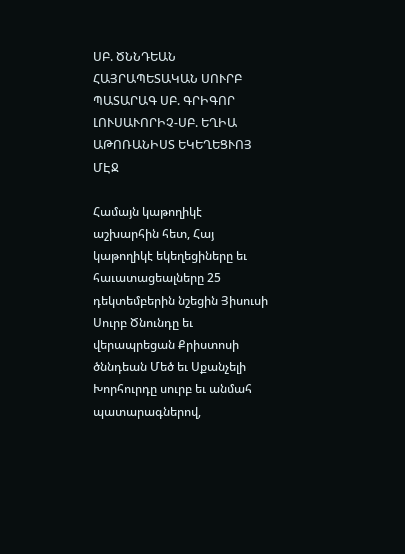ՍԲ. ԾՆՆԴԵԱՆ ՀԱՅՐԱՊԵՏԱԿԱՆ ՍՈՒՐԲ ՊԱՏԱՐԱԳ ՍԲ. ԳՐԻԳՈՐ ԼՈՒՍԱՒՈՐԻՉ-ՍԲ. ԵՂԻԱ ԱԹՈՌԱՆԻՍՏ ԵԿԵՂԵՑՒՈՅ ՄԷՋ

Համայն կաթողիկէ աշխարհին հետ, Հայ կաթողիկէ եկեղեցիները եւ հաւատացեալները 25 դեկտեմբերին նշեցին Յիսուսի Սուրբ Ծնունդը եւ վերապրեցան Քրիստոսի ծննդեան Մեծ եւ Սքանչելի Խորհուրդը սուրբ եւ անմահ պատարագներով,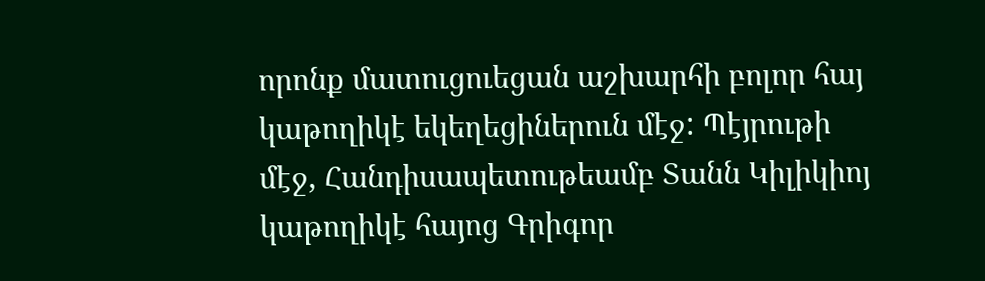որոնք մատուցուեցան աշխարհի բոլոր հայ կաթողիկէ եկեղեցիներուն մէջ: Պէյրութի մէջ, Հանդիսապետութեամբ Տանն Կիլիկիոյ կաթողիկէ հայոց Գրիգոր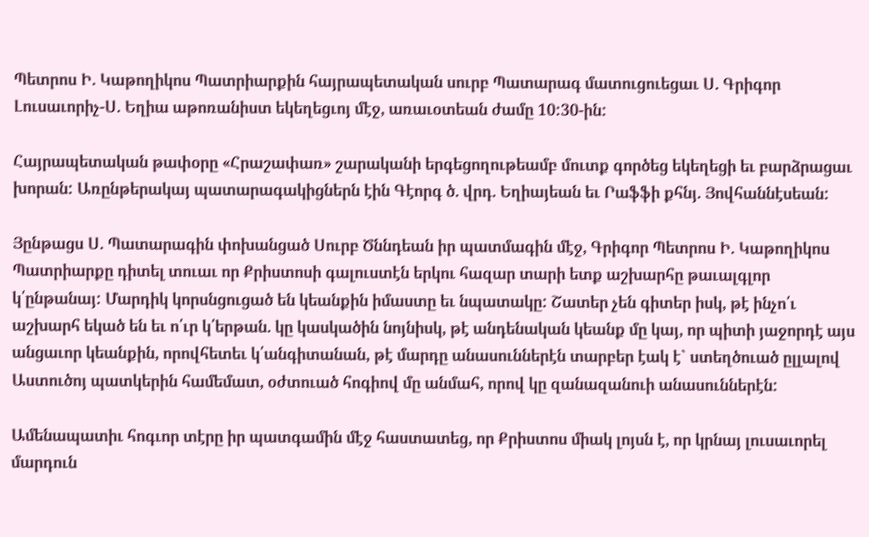Պետրոս Ի. Կաթողիկոս Պատրիարքին հայրապետական սուրբ Պատարագ մատուցուեցաւ Ս. Գրիգոր Լուսաւորիչ-Ս. Եղիա աթոռանիստ եկեղեցւոյ մէջ, առաւօտեան ժամը 10:30-ին:

Հայրապետական թափօրը «Հրաշափառ» շարականի երգեցողութեամբ մուտք գործեց եկեղեցի եւ բարձրացաւ խորան: Առընթերակայ պատարագակիցներն էին Գէորգ ծ. վրդ. Եղիայեան եւ Րաֆֆի քհնյ. Յովհաննէսեան:

Յընթացս Ս. Պատարագին փոխանցած Սուրբ Ծննդեան իր պատմագին մէջ, Գրիգոր Պետրոս Ի. Կաթողիկոս Պատրիարքը դիտել տուաւ որ Քրիստոսի գալուստէն երկու հազար տարի ետք աշխարհը թաւալգլոր կ՛ընթանայ: Մարդիկ կորսնցուցած են կեանքին իմաստը եւ նպատակը: Շատեր չեն գիտեր իսկ, թէ ինչո՛ւ աշխարհ եկած են եւ ո՛ւր կ՛երթան. կը կասկածին նոյնիսկ, թէ անդենական կեանք մը կայ, որ պիտի յաջորդէ այս անցաւոր կեանքին, որովհետեւ կ՛անգիտանան, թէ մարդը անասուններէն տարբեր էակ է` ստեղծուած ըլլալով Աստուծոյ պատկերին համեմատ, օժտուած հոգիով մը անմահ, որով կը զանազանուի անասուններէն:

Ամենապատիւ հոգւոր տէրը իր պատգամին մէջ հաստատեց, որ Քրիստոս միակ լոյսն է, որ կրնայ լուսաւորել մարդուն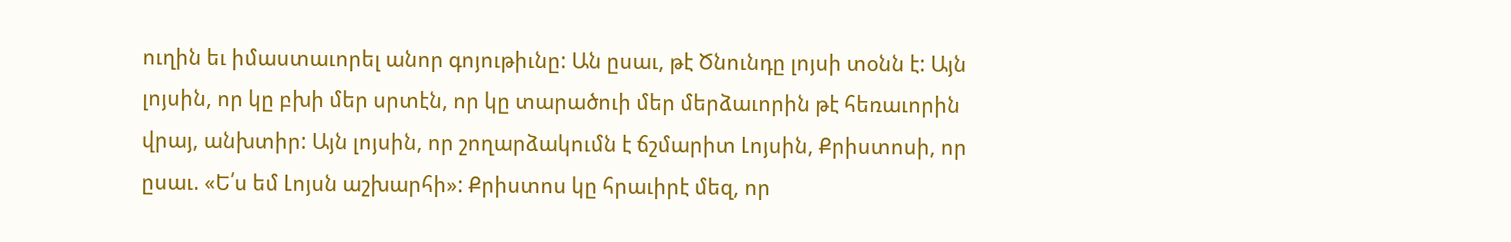ուղին եւ իմաստաւորել անոր գոյութիւնը: Ան ըսաւ, թէ Ծնունդը լոյսի տօնն է: Այն լոյսին, որ կը բխի մեր սրտէն, որ կը տարածուի մեր մերձաւորին թէ հեռաւորին վրայ, անխտիր: Այն լոյսին, որ շողարձակումն է ճշմարիտ Լոյսին, Քրիստոսի, որ ըսաւ. «Ե՛ս եմ Լոյսն աշխարհի»: Քրիստոս կը հրաւիրէ մեզ, որ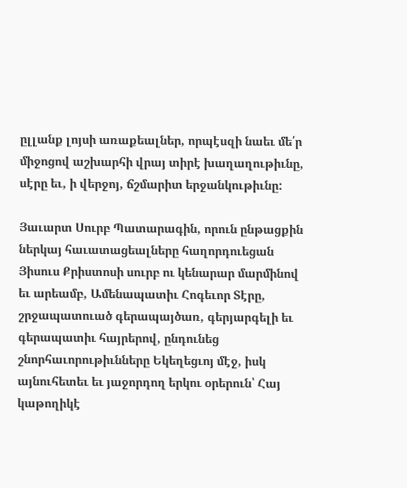ըլլանք լոյսի առաքեալներ, որպէսզի նաեւ մե՛ր միջոցով աշխարհի վրայ տիրէ խաղաղութիւնը, սէրը եւ, ի վերջոյ, ճշմարիտ երջանկութիւնը:

Յաւարտ Սուրբ Պատարագին, որուն ընթացքին ներկայ հաւատացեալները հաղորդուեցան Յիսուս Քրիստոսի սուրբ ու կենարար մարմինով եւ արեամբ, Ամենապատիւ Հոգեւոր Տէրը, շրջապատուած գերապայծառ, գերյարգելի եւ գերապատիւ հայրերով, ընդունեց շնորհաւորութիւնները Եկեղեցւոյ մէջ, իսկ այնուհետեւ եւ յաջորդող երկու օրերուն՝ Հայ կաթողիկէ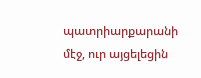պատրիարքարանի մէջ, ուր այցելեցին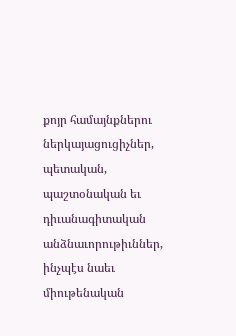քոյր համայնքներու ներկայացուցիչներ, պետական, պաշտօնական եւ դիւանագիտական անձնաւորութիւններ, ինչպէս նաեւ միութենական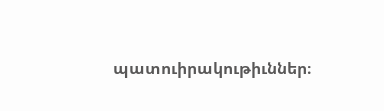պատուիրակութիւններ։